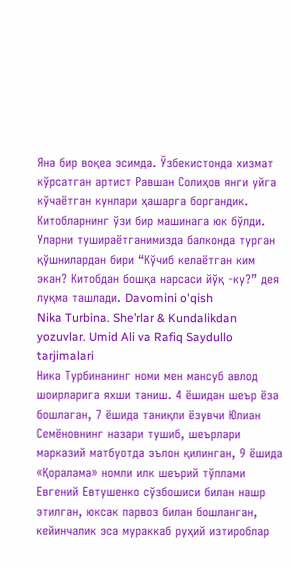Яна бир воқеа эсимда. Ўзбекистонда хизмат кўрсатган артист Равшан Солиҳов янги уйга кўчаётган кунлари ҳашарга боргандик. Китобларнинг ўзи бир машинага юк бўлди. Уларни тушираётганимизда балконда турган қўшнилардан бири “Кўчиб келаётган ким экан? Китобдан бошқа нарсаси йўқ -ку?” дея луқма ташлади. Davomini o'qish
Nika Turbina. She’rlar & Kundalikdan yozuvlar. Umid Ali va Rafiq Saydullo tarjimalari
Ника Турбинанинг номи мен мансуб авлод шоирларига яхши таниш. 4 ёшидан шеър ёза бошлаган, 7 ёшида таниқли ёзувчи Юлиан Семёновнинг назари тушиб, шеърлари марказий матбуотда эълон қилинган, 9 ёшида «Қоралама» номли илк шеърий тўплами Евгений Евтушенко сўзбошиси билан нашр этилган, юксак парвоз билан бошланган, кейинчалик эса мураккаб руҳий изтироблар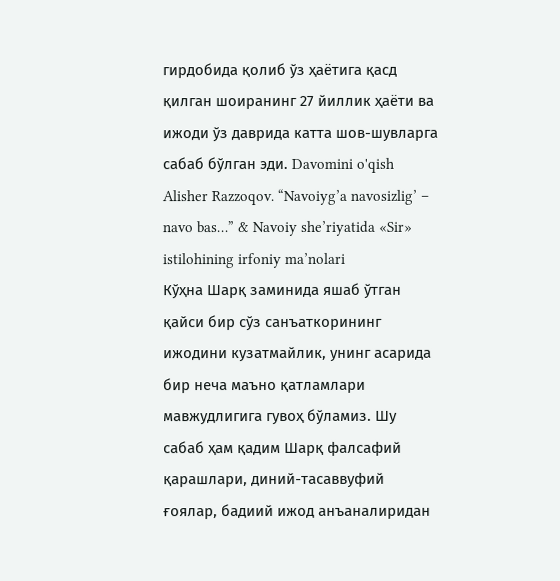гирдобида қолиб ўз ҳаётига қасд қилган шоиранинг 27 йиллик ҳаёти ва ижоди ўз даврида катта шов-шувларга сабаб бўлган эди. Davomini o'qish
Alisher Razzoqov. “Navoiyg’a navosizlig’ – navo bas…” & Navoiy she’riyatida «Sir» istilohining irfoniy ma’nolari
Кўҳна Шарқ заминида яшаб ўтган қайси бир сўз санъаткорининг ижодини кузатмайлик, унинг асарида бир неча маъно қатламлари мавжудлигига гувоҳ бўламиз. Шу сабаб ҳам қадим Шарқ фалсафий қарашлари, диний-тасаввуфий ғоялар, бадиий ижод анъаналиридан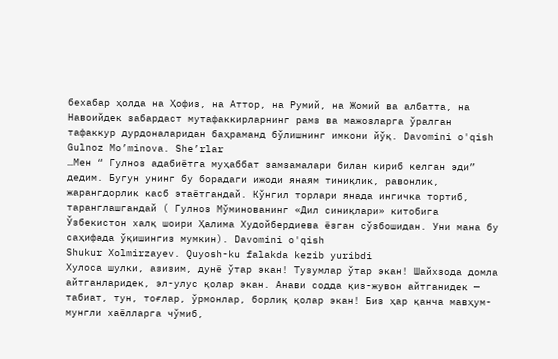бехабар ҳолда на Ҳофиз, на Аттор, на Румий, на Жомий ва албатта, на Навоийдек забардаст мутафаккирларнинг рамз ва мажозларга ўралган тафаккур дурдоналаридан баҳраманд бўлишнинг имкони йўқ. Davomini o'qish
Gulnoz Mo’minova. She’rlar
…Мен “ Гулноз адабиётга муҳаббат замзамалари билан кириб келган эди” дедим. Бугун унинг бу борадаги ижоди янаям тиниқлик, равонлик, жарангдорлик касб этаётгандай. Кўнгил торлари янада ингичка тортиб, таранглашгандай ( Гулноз Мўминованинг «Дил синиқлари» китобига Ўзбекистон халқ шоири Ҳалима Худойбердиева ёзган сўзбошидан. Уни мана бу саҳифада ўқишингиз мумкин). Davomini o'qish
Shukur Xolmirzayev. Quyosh-ku falakda kezib yuribdi
Хулоса шулки, азизим, дунё ўтар экан! Тузумлар ўтар экан! Шайхзода домла айтганларидек, эл-улус қолар экан. Анави содда қиз-жувон айтганидек — табиат, тун, тоғлар, ўрмонлар, борлиқ қолар экан! Биз ҳар қанча мавҳум-мунгли хаёлларга чўмиб,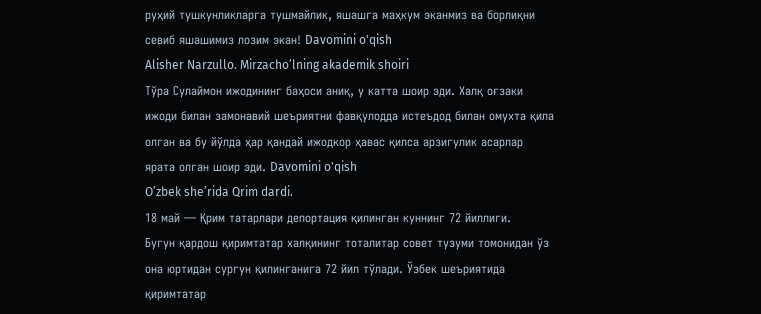руҳий тушкунликларга тушмайлик, яшашга маҳкум эканмиз ва борлиқни севиб яшашимиз лозим экан! Davomini o'qish
Alisher Narzullo. Mirzacho’lning akademik shoiri
Тўра Сулаймон ижодининг баҳоси аниқ, у катта шоир эди. Халқ оғзаки ижоди билан замонавий шеъриятни фавқулодда истеъдод билан омухта қила олган ва бу йўлда ҳар қандай ижодкор ҳавас қилса арзигулик асарлар ярата олган шоир эди. Davomini o'qish
O’zbek she’rida Qrim dardi.
18 май — Қрим татарлари депортация қилинган куннинг 72 йиллиги.
Бугун қардош қиримтатар халқининг тоталитар совет тузуми томонидан ўз она юртидан сургун қилинганига 72 йил тўлади. Ўзбек шеъриятида қиримтатар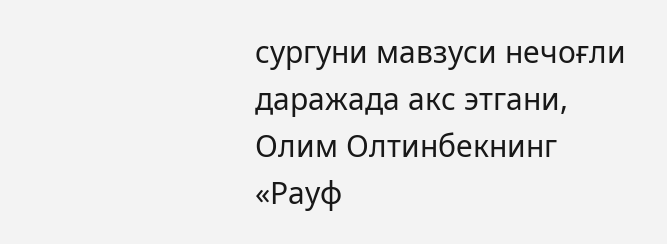сургуни мавзуси нечоғли даражада акс этгани, Олим Олтинбекнинг «Рауф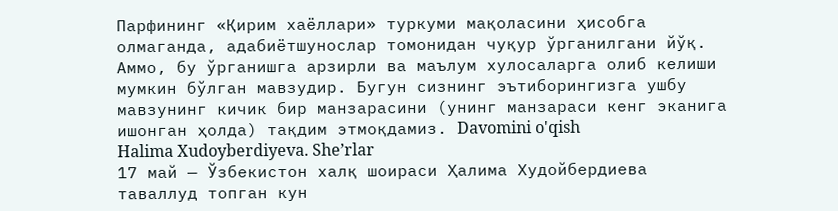Парфининг «Қирим хаёллари» туркуми мақоласини ҳисобга олмаганда, адабиётшунослар томонидан чуқур ўрганилгани йўқ. Аммо, бу ўрганишга арзирли ва маълум хулосаларга олиб келиши мумкин бўлган мавзудир. Бугун сизнинг эътиборингизга ушбу мавзунинг кичик бир манзарасини (унинг манзараси кенг эканига ишонган ҳолда) тақдим этмоқдамиз. Davomini o'qish
Halima Xudoyberdiyeva. She’rlar
17 май — Ўзбекистон халқ шоираси Ҳалима Худойбердиева таваллуд топган кун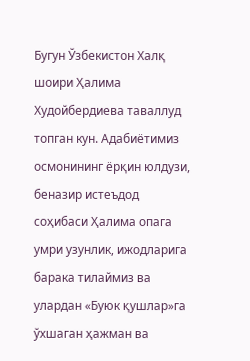Бугун Ўзбекистон Халқ шоири Ҳалима Худойбердиева таваллуд топган кун. Адабиётимиз осмонининг ёрқин юлдузи, беназир истеъдод соҳибаси Ҳалима опага умри узунлик, ижодларига барака тилаймиз ва улардан «Буюк қушлар»га ўхшаган ҳажман ва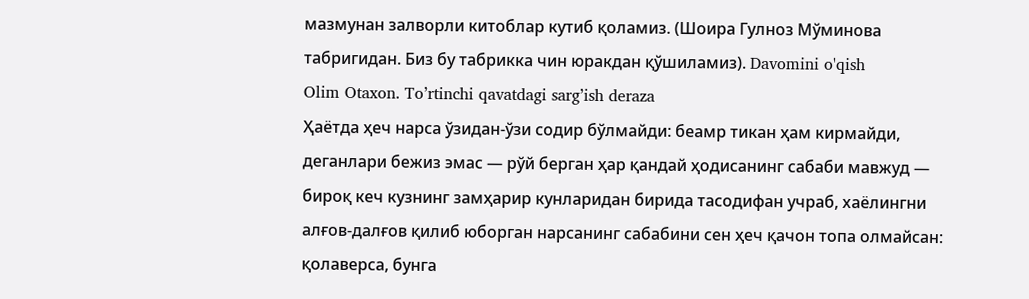мазмунан залворли китоблар кутиб қоламиз. (Шоира Гулноз Мўминова табригидан. Биз бу табрикка чин юракдан қўшиламиз). Davomini o'qish
Olim Otaxon. To’rtinchi qavatdagi sarg’ish deraza
Ҳаётда ҳеч нарса ўзидан-ўзи содир бўлмайди: беамр тикан ҳам кирмайди, деганлари бежиз эмас — рўй берган ҳар қандай ҳодисанинг сабаби мавжуд — бироқ кеч кузнинг замҳарир кунларидан бирида тасодифан учраб, хаёлингни алғов-далғов қилиб юборган нарсанинг сабабини сен ҳеч қачон топа олмайсан: қолаверса, бунга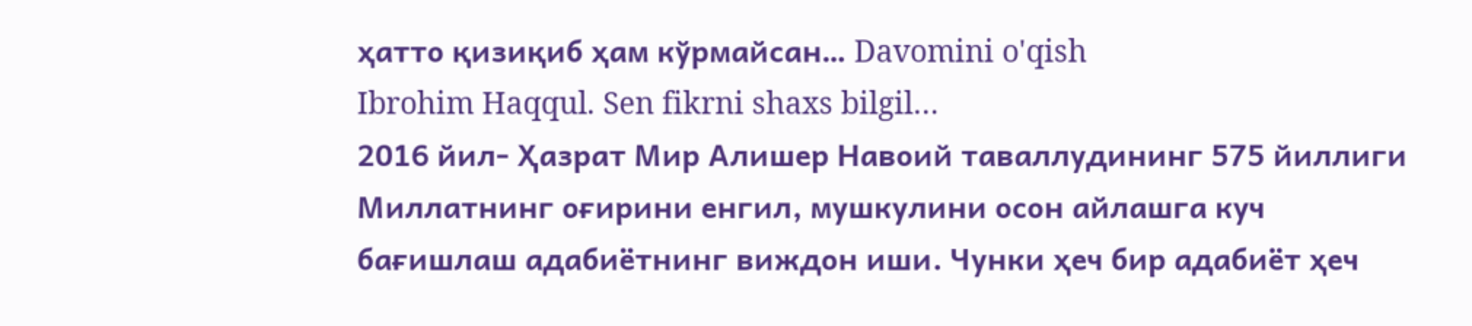ҳатто қизиқиб ҳам кўрмайсан… Davomini o'qish
Ibrohim Haqqul. Sen fikrni shaxs bilgil…
2016 йил- Ҳазрат Мир Алишер Навоий таваллудининг 575 йиллиги
Миллатнинг оғирини енгил, мушкулини осон айлашга куч бағишлаш адабиётнинг виждон иши. Чунки ҳеч бир адабиёт ҳеч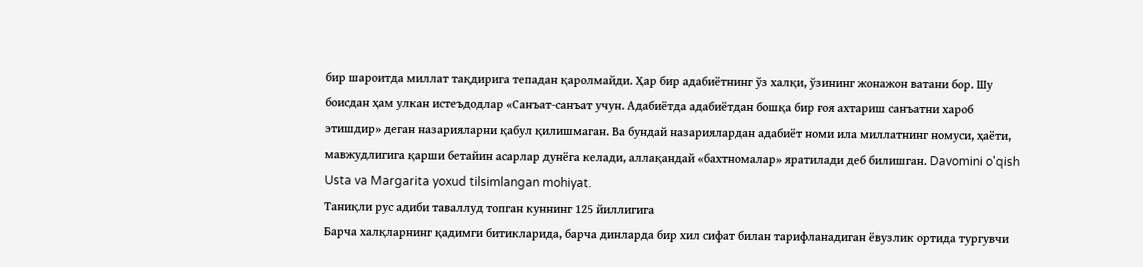бир шароитда миллат тақдирига тепадан қаролмайди. Ҳар бир адабиётнинг ўз халқи, ўзининг жонажон ватани бор. Шу боисдан ҳам улкан истеъдодлар «Санъат-санъат учун. Адабиётда адабиётдан бошқа бир ғоя ахтариш санъатни хароб этишдир» деган назарияларни қабул қилишмаган. Ва бундай назариялардан адабиёт номи ила миллатнинг номуси, ҳаёти, мавжудлигига қарши бетайин асарлар дунёга келади, аллақандай «бахтномалар» яратилади деб билишган. Davomini o'qish
Usta va Margarita yoxud tilsimlangan mohiyat.
Таниқли рус адиби таваллуд топган куннинг 125 йиллигига
Барча халқларнинг қадимги битикларида, барча динларда бир хил сифат билан тарифланадиган ёвузлик ортида тургувчи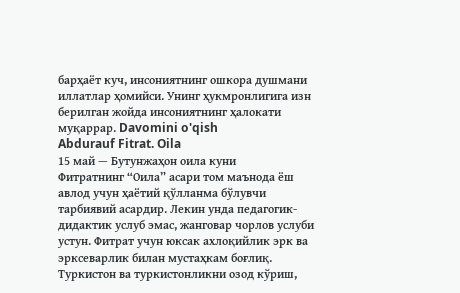барҳаёт куч, инсониятнинг ошкора душмани иллатлар ҳомийси. Унинг ҳукмронлигига изн берилган жойда инсониятнинг ҳалокати муқаррар. Davomini o'qish
Abdurauf Fitrat. Oila
15 май — Бутунжаҳон оила куни
Фитратнинг “Оила” асари том маънода ёш авлод учун ҳаётий қўлланма бўлувчи тарбиявий асардир. Лекин унда педагогик-дидактик услуб эмас, жанговар чорлов услуби устун. Фитрат учун юксак ахлоқийлик эрк ва эрксеварлик билан мустаҳкам боғлиқ. Туркистон ва туркистонликни озод кўриш,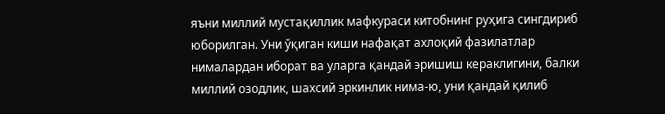яъни миллий мустақиллик мафкураси китобнинг руҳига сингдириб юборилган. Уни ўқиган киши нафақат ахлоқий фазилатлар нималардан иборат ва уларга қандай эришиш кераклигини, балки миллий озодлик, шахсий эркинлик нима-ю, уни қандай қилиб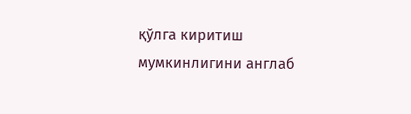қўлга киритиш мумкинлигини англаб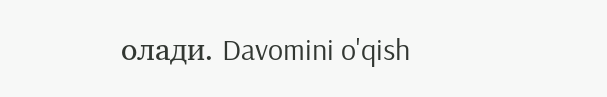олади. Davomini o'qish